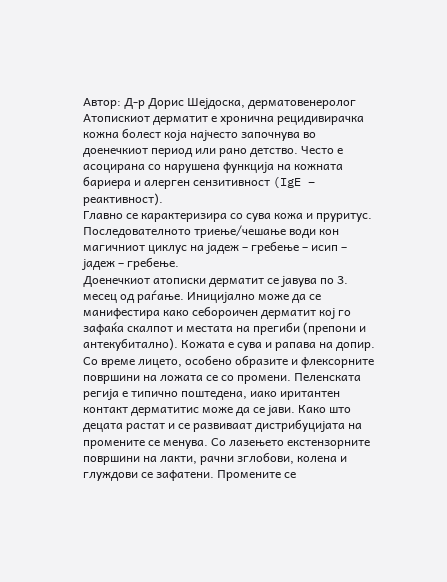Автор: Д-р Дорис Шејдоска, дерматовенеролог
Атопискиот дерматит е хронична рецидивирачка кожна болест која најчесто започнува во доенечкиот период или рано детство. Често е асоцирана со нарушена функција на кожната бариера и алерген сензитивност (IgE – реактивност).
Главно се карактеризира со сува кожа и пруритус. Последователното триење/чешање води кон магичниот циклус на јадеж – гребење – исип – јадеж – гребење.
Доенечкиот атописки дерматит се јавува по 3. месец од раѓање. Иницијално може да се манифестира како себороичен дерматит кој го зафаќа скалпот и местата на прегиби (препони и антекубитално). Кожата е сува и рапава на допир. Со време лицето, особено образите и флексорните површини на ложата се со промени. Пеленската регија е типично поштедена, иако иритантен контакт дерматитис може да се јави. Како што децата растат и се развиваат дистрибуцијата на промените се менува. Со лазењето екстензорните површини на лакти, рачни зглобови, колена и глуждови се зафатени. Промените се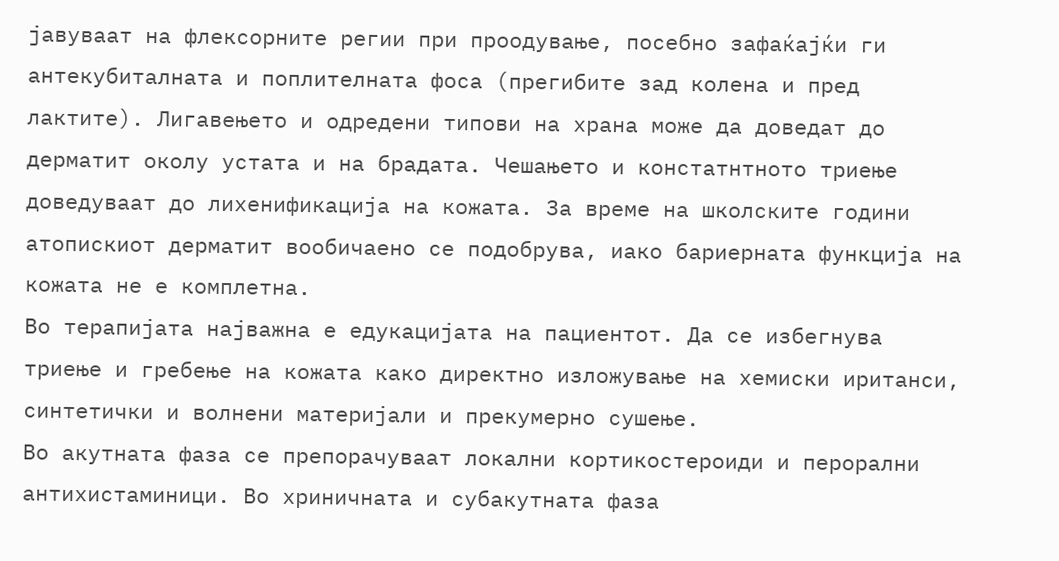јавуваат на флексорните регии при проодување, посебно зафаќајќи ги антекубиталната и поплителната фоса (прегибите зад колена и пред лактите). Лигавењето и одредени типови на храна може да доведат до дерматит околу устата и на брадата. Чешањето и констатнтното триење доведуваат до лихенификација на кожата. За време на школските години атопискиот дерматит вообичаено се подобрува, иако бариерната функција на кожата не е комплетна.
Во терапијата најважна е едукацијата на пациентот. Да се избегнува триење и гребење на кожата како директно изложување на хемиски иританси, синтетички и волнени материјали и прекумерно сушење.
Во акутната фаза се препорачуваат локални кортикостероиди и перорални антихистаминици. Во хриничната и субакутната фаза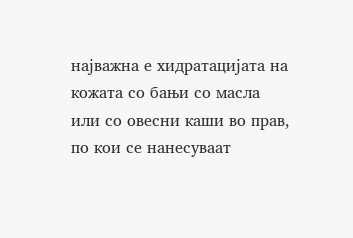најважна е хидратацијата на кожата со бањи со масла или со овесни каши во прав, по кои се нанесуваат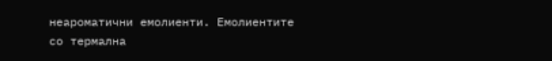неароматични емолиенти. Емолиентите со термална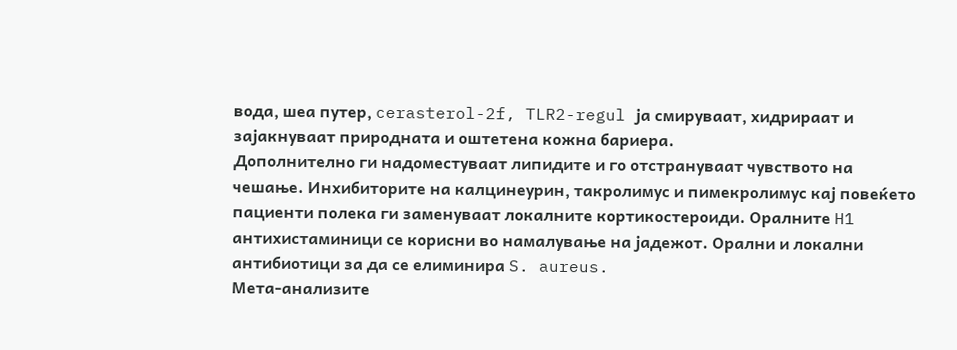вода, шеа путер, cerasterol-2f, TLR2-regul ја смируваат, хидрираат и зајакнуваат природната и оштетена кожна бариера.
Дополнително ги надоместуваат липидите и го отстрануваат чувството на чешање. Инхибиторите на калцинеурин, такролимус и пимекролимус кај повеќето пациенти полека ги заменуваат локалните кортикостероиди. Оралните H1 антихистаминици се корисни во намалување на јадежот. Орални и локални антибиотици за да се елиминира S. aureus.
Мета-анализите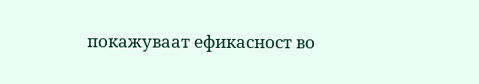покажуваат ефикасност во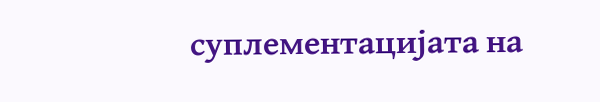суплементацијата на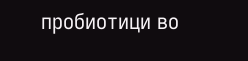пробиотици во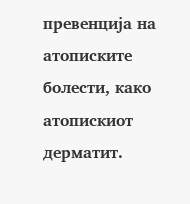превенција на атописките болести, како атопискиот дерматит.